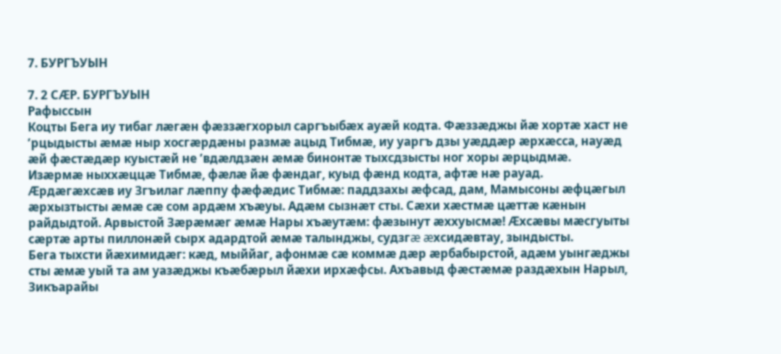7. БУРГЪУЫН

7. 2 СÆР. БУРГЪУЫН
Рафыссын
Коцты Бега иу тибаг лæгæн фæззæгхорыл саргъыбæх ауæй кодта. Фæззæджы йæ хортæ хаст не ’рцыдысты æмæ ныр хосгæрдæны размæ ацыд Тибмæ, иу уаргъ дзы уæддæр æрхæсса, науæд æй фæстæдæр куыстæй не ’вдæлдзæн æмæ бинонтæ тыхсдзысты ног хоры æрцыдмæ.
Изæрмæ ныххæццæ Тибмæ, фæлæ йæ фæндаг, куыд фæнд кодта, афтæ нæ рауад. Æрдæгæхсæв иу Згъилаг лæппу фæфæдис Тибмæ: паддзахы æфсад, дам, Мамысоны æфцæгыл æрхызтысты æмæ сæ сом ардæм хъæуы. Адæм сызнæт сты. Сæхи хæстмæ цæттæ кæнын райдыдтой. Арвыстой Зæрæмæг æмæ Нары хъæутæм: фæзынут æххуысмæ! Æхсæвы мæсгуыты сæртæ арты пиллонæй сырх адардтой æмæ талынджы, судзгæ æхсидæвтау, зындысты.
Бега тыхсти йæхимидæг: кæд, мыййаг, афонмæ сæ коммæ дæр æрбабырстой, адæм уынгæджы сты æмæ уый та ам уазæджы къæбæрыл йæхи ирхæфсы. Ахъавыд фæстæмæ раздæхын Нарыл, Зикъарайы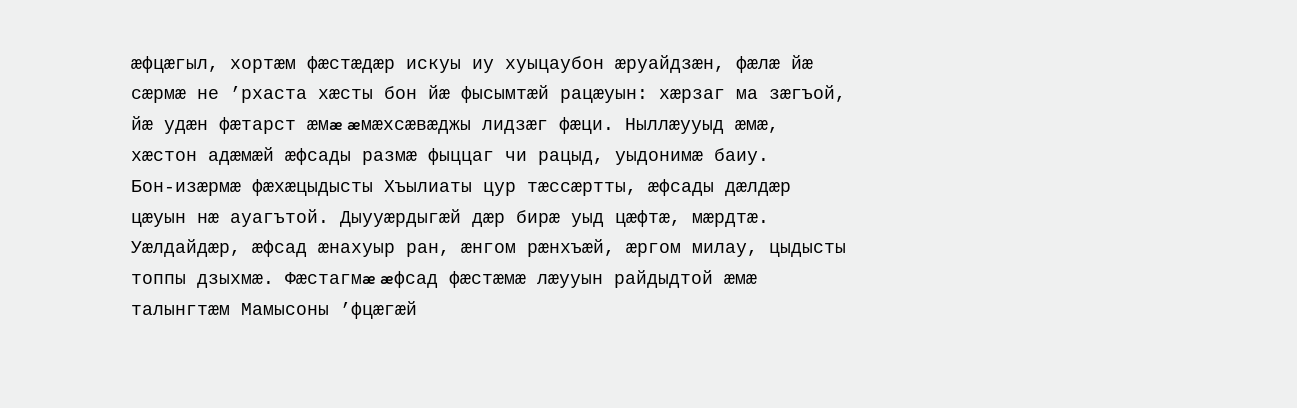æфцæгыл, хортæм фæстæдæр искуы иу хуыцаубон æруайдзæн, фæлæ йæ сæрмæ не ’рхаста хæсты бон йæ фысымтæй рацæуын: хæрзаг ма зæгъой, йæ удæн фæтарст æмæ æмæхсæвæджы лидзæг фæци. Ныллæууыд æмæ, хæстон адæмæй æфсады размæ фыццаг чи рацыд, уыдонимæ баиу.
Бон-изæрмæ фæхæцыдысты Хъылиаты цур тæссæртты, æфсады дæлдæр цæуын нæ ауагътой. Дыууæрдыгæй дæр бирæ уыд цæфтæ, мæрдтæ. Уæлдайдæр, æфсад æнахуыр ран, æнгом рæнхъæй, æргом милау, цыдысты топпы дзыхмæ. Фæстагмæ æфсад фæстæмæ лæууын райдыдтой æмæ талынгтæм Мамысоны ’фцæгæй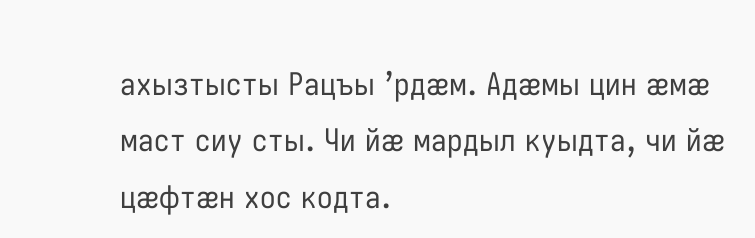ахызтысты Рацъы ’рдæм. Адæмы цин æмæ маст сиу сты. Чи йæ мардыл куыдта, чи йæ цæфтæн хос кодта.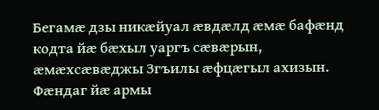Бегамæ дзы никæйуал æвдæлд æмæ бафæнд кодта йæ бæхыл уаргъ сæвæрын, æмæхсæвæджы Згъилы æфцæгыл ахизын. Фæндаг йæ армы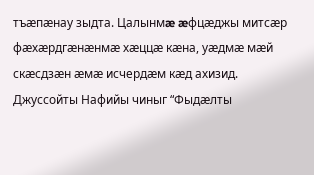тъæпæнау зыдта. Цалынмæ æфцæджы митсæр фæхæрдгæнæнмæ хæццæ кæна, уæдмæ мæй скæсдзæн æмæ исчердæм кæд ахизид.
Джуссойты Нафийы чиныг “Фыдæлты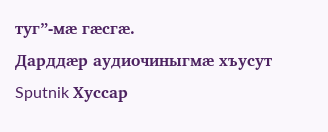туг”-мæ гæсгæ.
Дарддæр аудиочиныгмæ хъусут Sputnik Хуссар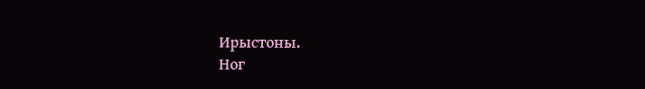Ирыстоны.
Ног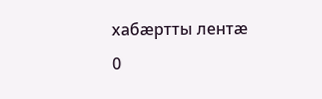хабӕртты лентӕ
0